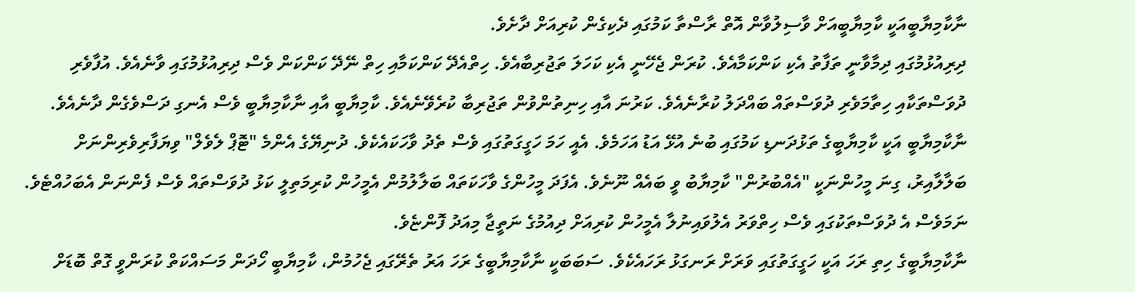ނާކާމިޔާބީއަކީ ކާމިޔާބީއަށް ވާސިލުވާން އޮތް ރާސްތާ ކަމުގައި ދެކިގެން ކުރިއަށް ދާށެވެ.
ދިރިއުޅުމުގައި ދިމާވާނީ ތަފާތު އެކި ކަންކަމާއެވެ. ކުރަން ޖެހޭނީ އެކި ކަހަލަ ތަޖުރިބާއެވެ. ހިތްއެދޭ ކަންކަމާއި ހިތް ނޭދޭ ކަންކަން ވެސް ދިރިއުޅުމުގައި ވާނެއެވެ. އުފާވެރި ދުވަސްތަކާއި ހިތާމަވެރި ދުވަސްތައް ބައްދަލު ކުރާނެއެވެ. ކަރުނަ އާއި ހިނިތުންވުން ތަޖުރިބާ ކުރެވޭނެއެވެ. ކާމިޔާބީ އާއި ނާކާމިޔާބީ ވެސް އެނގި ދަސްވެގެން ދާނެއެވެ.
ނާކާމިޔާބީ އަކީ ކާމިޔާބީގެ ތަޅުދަނޑި ކަމުގައި ބުނެ އުޅޭ އަޑު އަހަމެވެ. އެއީ ހަމަ ހަގީގަތުގައި ވެސް ތެދު ވާހަކައެކެވެ. ދުނިޔޭގެ އެންމެ "ޓޮޕް ލެވެލް" ވިޔަފާރިވެރިންނަށް ބަލާލާއިރު، ގިނަ މީހުންނަކީ "އެއްބުރުން" ކާމިޔާބު ވީ ބައެއް ނޫނެވެ. އެފަދަ މީހުންގެ ވާހަކަތައް ބަލާލުމުން އެމީހުން ކުރިމަތިލީ ކަޅު ދުވަސްތައް ވެސް ފެންނަން އެބަހުއްޓެވެ. ނަމަވެސް އެ ދުވަސްތަކުގައި ވެސް ހިތްވަރު އެލުވައިނުލާ އެމީހުން ކުރިއަށް ދިއުމުގެ ނަތީޖާ މިއަދު ފޮންޏެވެ.
ނާކާމިޔާބީގެ ހިތި ރަހަ އަކީ ހަގީގަތުގައި ވަރަށް ރަނގަޅު ރަހައެކެވެ. ސަބަބަކީ ނާކާމިޔާބީގެ ރަހަ އަރު ތެރޭގައި ޖެހުމުން، ކާމިޔާބީ ހޯދަން މަސައްކަތް ކުރަންވީ ގޮތް ބޮޑަށް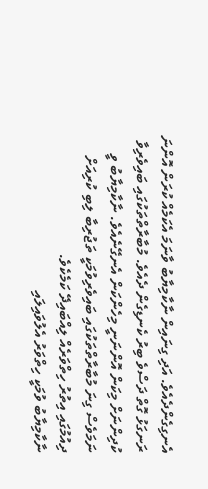އެނގިގެންދެއެވެ. އަދި ގިނައިން ނާކާމިޔާބު ވާނަމަ އެކަމެއް ކުރަން އޮންނަ ރަނގަޅު ގޮތް ދަސްވެ ބިރު ކެނޑިގެން ދެއެވެ. މުބާރާތްތަކުގައި ބައިވެރިވާ ކުދިންނަށް މިކަން އޮންނަނީ މިހެންކަން އެނގޭނެއެވެ. ނާކާމިޔާބު ވީ ނަމަވެސް ގިނަ މުބާރާތްތަކުގައި ބައިވެރިވުމަކީ ތަޖުރިބާ ލިބި ކުރިއަށް ދިއުމުގައި އިތުރު ހިތްވަރެއް ލިއްބައިދޭ ކަމެކެވެ.
ނާކާމިޔާބު ވުމަކީ ހިތްވަރު އެލުވައިލައި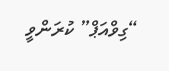“ގިވްއަޕް” ކުރަންވީ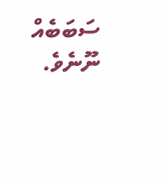ސަބަބެއް ނޫނެވެ.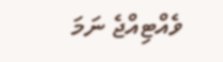ވެއްޓިއްޖެ ނަމަ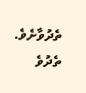ތެދުވާށެވެ. ތެދުވެ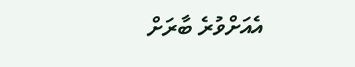އެއަށްވުރެ ބާރަށް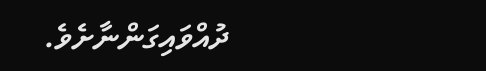ދުއްވައިގަންނާށެވެ.